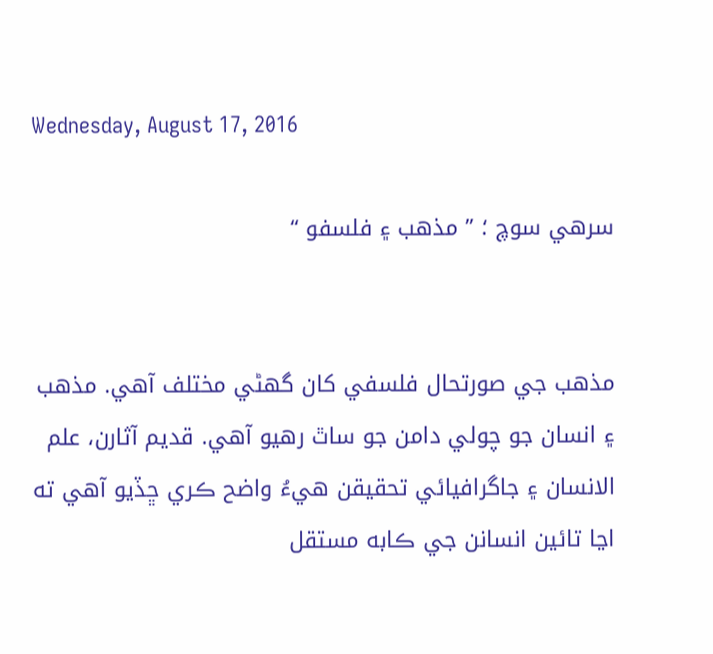Wednesday, August 17, 2016

سرهي سوچ ؛ ” مذهب ۽ فلسفو “


مذهب جي صورتحال فلسفي کان گهڻي مختلف آهي. مذهب ۽ انسان جو چولي دامن جو ساٿ رهيو آهي. قديم آثارن، علم الانسان ۽ جاگرافيائي تحقيقن هيءُ واضح ڪري ڇڏيو آهي ته اڃا تائين انسانن جي ڪابه مستقل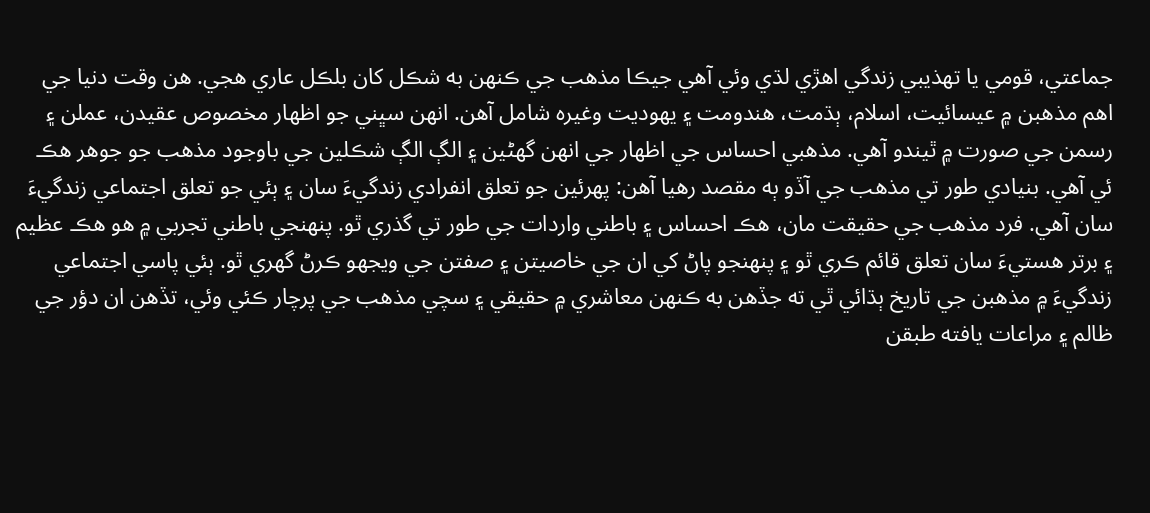جماعتي، قومي يا تهذيبي زندگي اهڙي لڌي وئي آهي جيڪا مذهب جي ڪنهن به شڪل کان بلڪل عاري هجي. هن وقت دنيا جي اهم مذهبن ۾ عيسائيت، اسلام، ٻڌمت، هندومت ۽ يهوديت وغيره شامل آهن. انهن سڀني جو اظهار مخصوص عقيدن، عملن ۽ رسمن جي صورت ۾ ٿيندو آهي. مذهبي احساس جي اظهار جي انهن گهڻين ۽ الڳ الڳ شڪلين جي باوجود مذهب جو جوهر هڪ ئي آهي. بنيادي طور تي مذهب جي آڏو ٻه مقصد رهيا آهن: پهرئين جو تعلق انفرادي زندگيءَ سان ۽ ٻئي جو تعلق اجتماعي زندگيءَ سان آهي. فرد مذهب جي حقيقت مان، هڪ احساس ۽ باطني واردات جي طور تي گذري ٿو. پنهنجي باطني تجربي ۾ هو هڪ عظيم ۽ برتر هستيءَ سان تعلق قائم ڪري ٿو ۽ پنهنجو پاڻ کي ان جي خاصيتن ۽ صفتن جي ويجهو ڪرڻ گهري ٿو. ٻئي پاسي اجتماعي زندگيءَ ۾ مذهبن جي تاريخ ٻڌائي ٿي ته جڏهن به ڪنهن معاشري ۾ حقيقي ۽ سچي مذهب جي پرچار ڪئي وئي، تڏهن ان دؤر جي ظالم ۽ مراعات يافته طبقن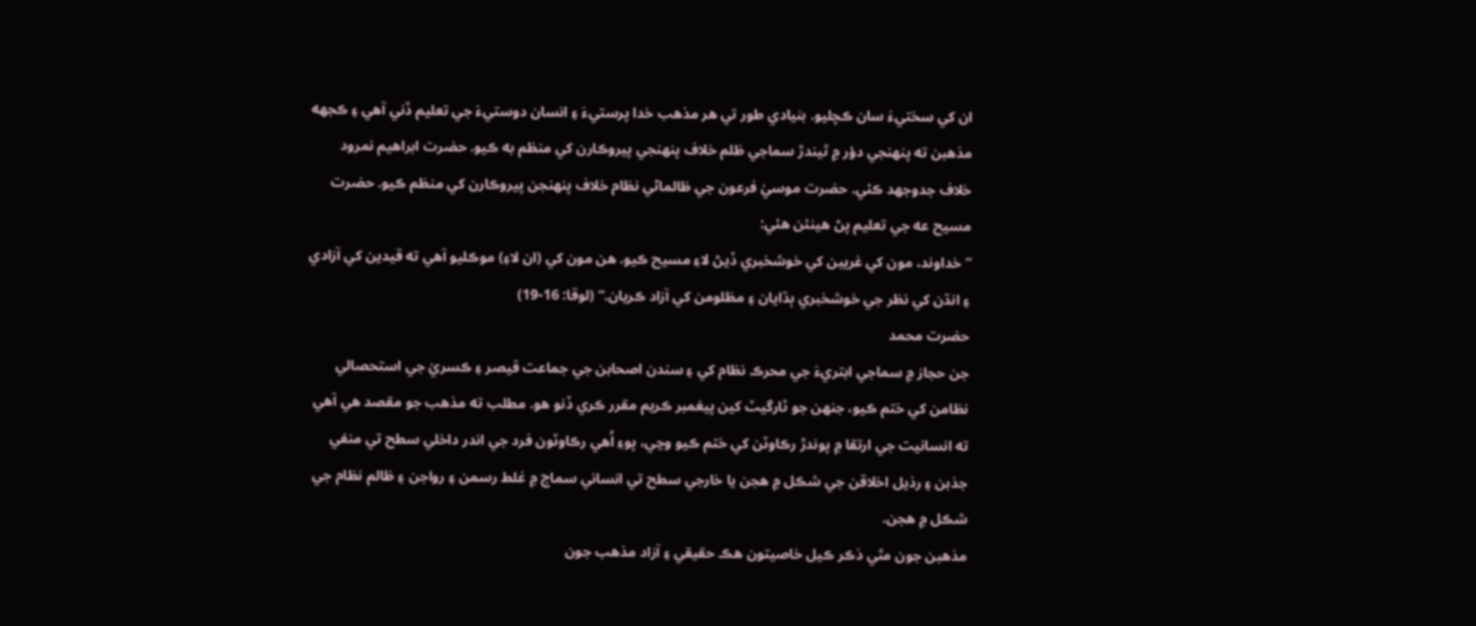ان کي سختيءَ سان ڪچليو. بنيادي طور تي هر مذهب خدا پرستيءَ ۽ انسان دوستيءَ جي تعليم ڏني آهي ۽ ڪجهه مذهبن ته پنهنجي دؤر ۾ ٿيندڙ سماجي ظلم خلاف پنهنجي پيروڪارن کي منظم به ڪيو. حضرت ابراهيم نمرود خلاف جدوجهد ڪئي. حضرت موسيٰ فرعون جي ظالماڻي نظام خلاف پنهنجن پيروڪارن کي منظم ڪيو. حضرت مسيح عه جي تعليم پڻ هينئن هئي:
”خداوند، مون کي غريبن کي خوشخبري ڏيڻ لاءِ مسيح ڪيو. هن مون کي (ان لاءِ) موڪليو آهي ته قيدين کي آزادي ۽ انڌن کي نظر جي خوشخبري ٻڌايان ۽ مظلومن کي آزاد ڪريان.“ (لوقا: 16-19)
حضرت محمد
جن حجاز ۾ سماجي ابتريءَ جي محرڪ نظام کي ۽ سندن اصحابن جي جماعت قيصر ۽ ڪسريٰ جي استحصالي نظامن کي ختم ڪيو، جنهن جو ٽارگيٽ کين پيغمبر ڪريم مقرر ڪري ڏنو هو. مطلب ته مذهب جو مقصد هي آهي ته انسانيت جي ارتقا ۾ پوندڙ رڪاوٽن کي ختم ڪيو وڃي، پوءِ اُهي رڪاوٽون فرد جي اندر داخلي سطح تي منفي جذبن ۽ رذيل اخلاقن جي شڪل ۾ هجن يا خارجي سطح تي انساني سماج ۾ غلط رسمن ۽ رواجن ۽ ظالم نظام جي شڪل ۾ هجن.
مذهبن جون مٿي ذڪر ڪيل خاصيتون هڪ حقيقي ۽ آزاد مذهب جون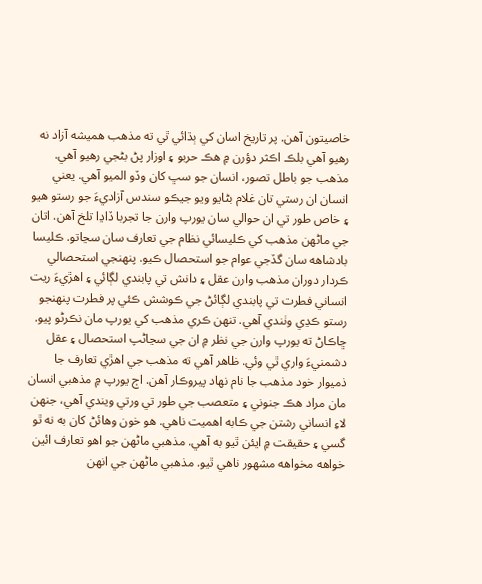خاصيتون آهن. پر تاريخ اسان کي ٻڌائي ٿي ته مذهب هميشه آزاد نه رهيو آهي بلڪ اڪثر دؤرن ۾ هڪ حربو ۽ اوزار پڻ بڻجي رهيو آهي. مذهب جو باطل تصور، انسان جو سڀ کان وڏو الميو آهي. يعني انسان ان رستي تان غلام بڻايو ويو جيڪو سندس آزاديءَ جو رستو هيو ۽ خاص طور تي ان حوالي سان يورپ وارن جا تجربا ڏاڍا تلخ آهن. اتان جي ماڻهن مذهب کي ڪليسائي نظام جي تعارف سان سڃاتو. ڪليسا بادشاهه سان گڏجي عوام جو استحصال ڪيو. پنهنجي استحصالي ڪردار دوران مذهب وارن عقل ۽ دانش تي پابندي لڳائي ۽ اهڙيءَ ريت انساني فطرت تي پابندي لڳائڻ جي ڪوشش ڪئي پر فطرت پنهنجو رستو ڪڍي وٺندي آهي. تنهن ڪري مذهب کي يورپ مان نڪرڻو پيو. ڇاڪاڻ ته يورپ وارن جي نظر ۾ ان جي سڃاڻپ استحصال ۽ عقل دشمنيءَ واري ٿي وئي. ظاهر آهي ته مذهب جي اهڙي تعارف جا ذميوار خود مذهب جا نام نهاد پيروڪار آهن. اڄ يورپ ۾ مذهبي انسان مان مراد هڪ جنوني ۽ متعصب جي طور تي ورتي ويندي آهي، جنهن لاءِ انساني رشتن جي ڪابه اهميت ناهي. هو خون وهائڻ کان به نه ٿو گسي ۽ حقيقت ۾ ايئن ٿيو به آهي. مذهبي ماڻهن جو اهو تعارف ائين خواهه مخواهه مشهور ناهي ٿيو. مذهبي ماڻهن جي انهن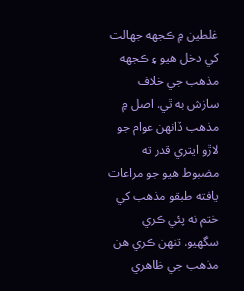غلطين ۾ ڪجهه جهالت کي دخل هيو ۽ ڪجهه مذهب جي خلاف سازش به ٿي. اصل ۾ مذهب ڏانهن عوام جو لاڙو ايتري قدر ته مضبوط هيو جو مراعات يافته طبقو مذهب کي ختم نه پئي ڪري سگهيو. تنهن ڪري هن مذهب جي ظاهري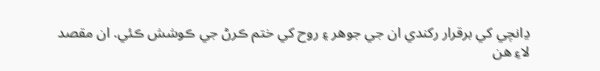ڍانچي کي برقرار رکندي ان جي جوهر ۽ روح کي ختم ڪرڻ جي ڪوشش ڪئي. ان مقصد لاءِ هن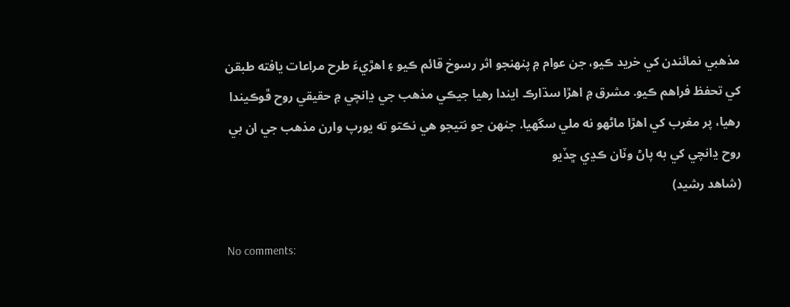مذهبي نمائندن کي خريد ڪيو، جن عوام ۾ پنهنجو اثر رسوخ قائم ڪيو ۽ اهڙيءَ طرح مراعات يافته طبقن کي تحفظ فراهم ڪيو. مشرق ۾ اهڙا سڌارڪ ايندا رهيا جيڪي مذهب جي ڍانچي ۾ حقيقي روح ڦوڪيندا رهيا، پر مغرب کي اهڙا ماڻهو نه ملي سگهيا. جنهن جو نتيجو هي نڪتو ته يورپ وارن مذهب جي ان بي روح ڍانچي کي به پاڻ وٽان ڪڍي ڇڏيو
(شاهد رشيد)

No comments: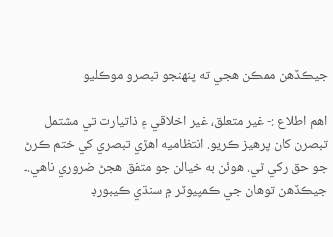جيڪڏهن ممڪن هجي ته پنهنجو تبصرو موڪليو

اهم اطلاع :- غير متعلق، غير اخلاقي ۽ ذاتيارت تي مشتمل تبصرن کان پرهيز ڪريو. انتظاميه اهڙي تبصري کي ختم ڪرڻ جو حق رکي ٿي. هوئن به خيالن جو متفق هجڻ ضروري ناهي.۔ جيڪڏهن توهان جي ڪمپيوٽر ۾ سنڌي ڪيبورڊ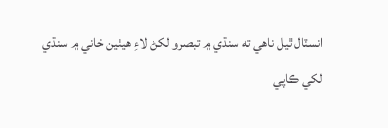انسٽال ٿيل ناهي ته سنڌي ۾ تبصرو لکڻ لاءِ هيٺين خاني ۾ سنڌي لکي ڪاپي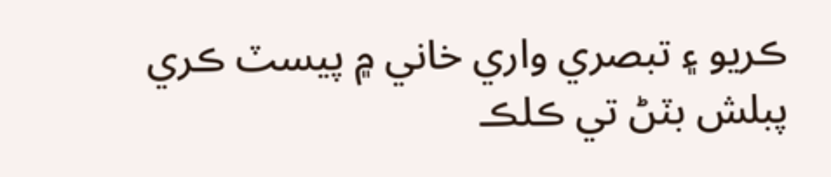ڪريو ۽ تبصري واري خاني ۾ پيسٽ ڪري پبلش بٽڻ تي ڪلڪ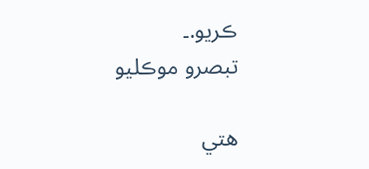ڪريو.۔
تبصرو موڪليو

هتي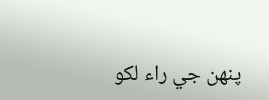پنهن جي راء لکو